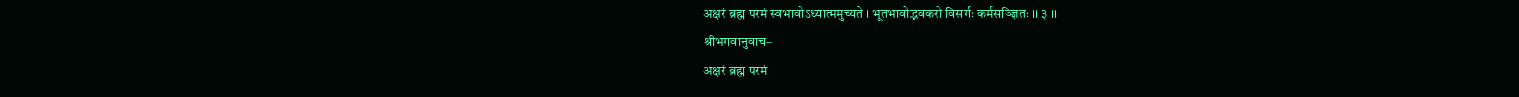अक्षरं ब्रह्म परमं स्वभावोऽध्यात्ममुच्यते । भूतभावोद्भवकरो विसर्गः कर्मसञ्ज्ञितः ।। ३ ।।
श्रीभगवानुवाच–
अक्षरं ब्रह्म परमं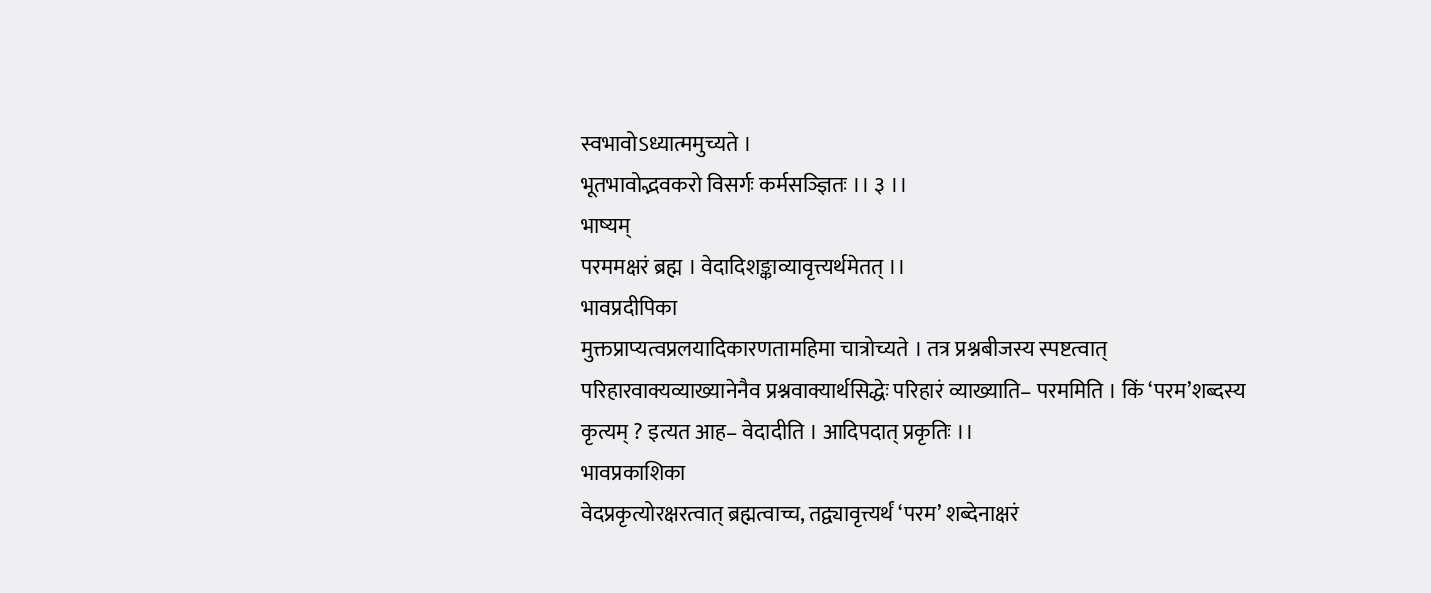स्वभावोऽध्यात्ममुच्यते ।
भूतभावोद्भवकरो विसर्गः कर्मसञ्ज्ञितः ।। ३ ।।
भाष्यम्
परममक्षरं ब्रह्म । वेदादिशङ्काव्यावृत्त्यर्थमेतत् ।।
भावप्रदीपिका
मुक्तप्राप्यत्वप्रलयादिकारणतामहिमा चात्रोच्यते । तत्र प्रश्नबीजस्य स्पष्टत्वात् परिहारवाक्यव्याख्यानेनैव प्रश्नवाक्यार्थसिद्धेः परिहारं व्याख्याति– परममिति । किं ‘परम’शब्दस्य कृत्यम् ? इत्यत आह– वेदादीति । आदिपदात् प्रकृतिः ।।
भावप्रकाशिका
वेदप्रकृत्योरक्षरत्वात् ब्रह्मत्वाच्च, तद्व्यावृत्त्यर्थं ‘परम’ शब्देनाक्षरं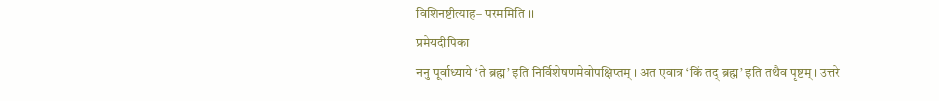विशिनष्टीत्याह– परममिति ।।
प्रमेयदीपिका
ननु पूर्वाध्याये ‘ते ब्रह्म’ इति निर्विशेषणमेवोपक्षिप्तम् । अत एवात्र ‘किं तद् ब्रह्म’ इति तथैव पृष्टम् । उत्तरे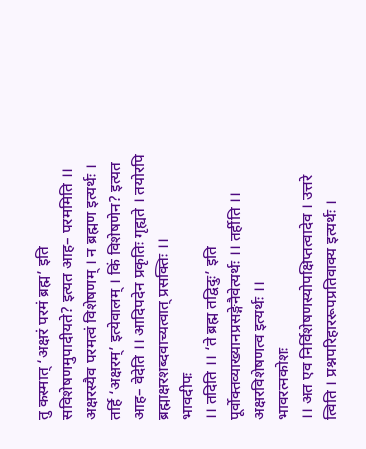तु कस्मात् ‘अक्षरं परमं ब्रह्म’ इति सविशेषणमुपादीयते? इत्यत आह– परममिति ।। अक्षरस्यैव परमत्वं विशेषणम् । न ब्रह्मण इत्यर्थः । तर्हि ‘अक्षरम्’ इत्येवालम् । किं विशेषणेन? इत्यत आह– वेदेति ।। आदिपदेन प्रकृतिः गृह्यते । तयोरपि ब्रह्माक्षरशब्दवाच्यत्वात् प्रसक्तिः ।।
भावदीपः
।। तदिति ।। ‘ते ब्रह्म तद्विदुः’ इति पूर्वोक्तव्याख्यानप्रसङ्गेनैवेत्यर्थः ।। तर्हीति ।। अक्षरविशेषणत्व इत्यर्थः ।।
भावरत्नकोशः
।। अत एव निर्विशेषणस्योपक्षिप्तत्वादेव । उत्तरे त्विति । प्रश्नपरिहाररूपप्रतिवाक्य इत्यर्थः ।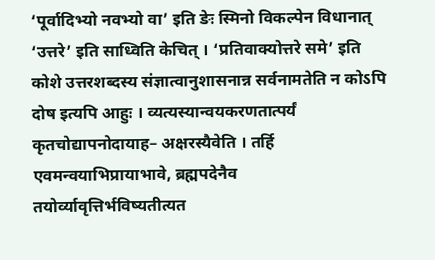‘पूर्वादिभ्यो नवभ्यो वा’ इति ङेः स्मिनो विकल्पेन विधानात् ‘उत्तरे’ इति साध्विति केचित् । ‘प्रतिवाक्योत्तरे समे’ इति कोशे उत्तरशब्दस्य संज्ञात्वानुशासनान्न सर्वनामतेति न कोऽपि दोष इत्यपि आहुः । व्यत्यस्यान्वयकरणतात्पर्यं कृतचोद्यापनोदायाह– अक्षरस्यैवेति । तर्हि एवमन्वयाभिप्रायाभावे, ब्रह्मपदेनैव तयोर्व्यावृत्तिर्भविष्यतीत्यत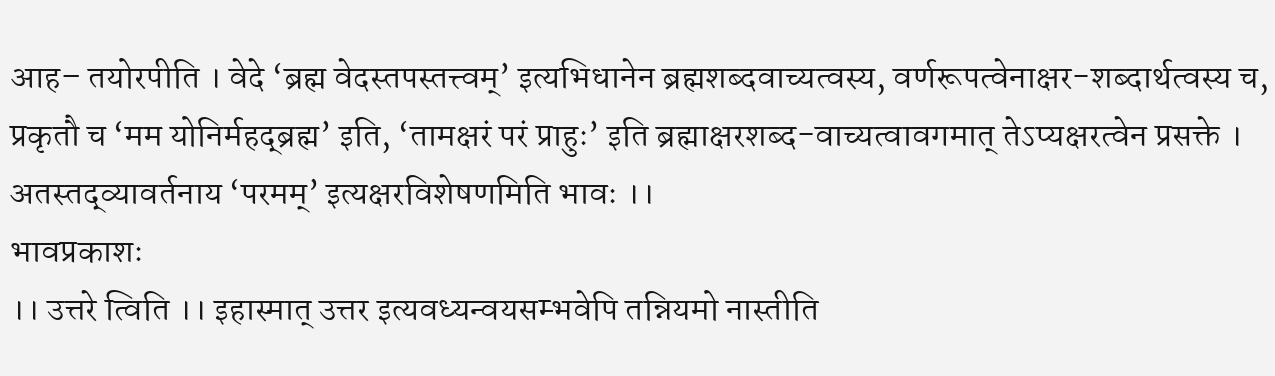आह– तयोरपीति । वेदे ‘ब्रह्म वेदस्तपस्तत्त्वम्’ इत्यभिधानेन ब्रह्मशब्दवाच्यत्वस्य, वर्णरूपत्वेनाक्षर-शब्दार्थत्वस्य च, प्रकृतौ च ‘मम योनिर्महद्ब्रह्म’ इति, ‘तामक्षरं परं प्राहुः’ इति ब्रह्माक्षरशब्द-वाच्यत्वावगमात् तेऽप्यक्षरत्वेन प्रसक्ते । अतस्तद्व्यावर्तनाय ‘परमम्’ इत्यक्षरविशेषणमिति भावः ।।
भावप्रकाशः
।। उत्तरे त्विति ।। इहास्मात् उत्तर इत्यवध्यन्वयसम्भवेपि तन्नियमो नास्तीति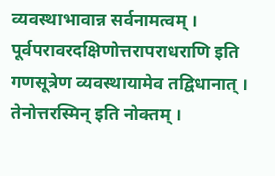व्यवस्थाभावान्न सर्वनामत्वम् । पूर्वपरावरदक्षिणोत्तरापराधराणि इति गणसूत्रेण व्यवस्थायामेव तद्विधानात् । तेनोत्तरस्मिन् इति नोक्तम् ।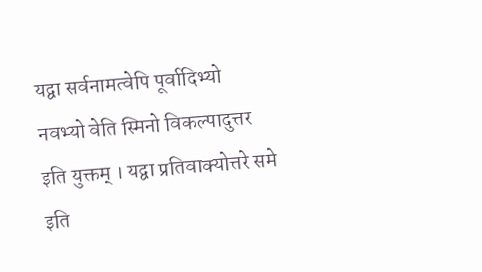यद्वा सर्वनामत्वेपि पूर्वादिभ्यो नवभ्यो वेति स्मिनो विकल्पादुत्तर इति युक्तम् । यद्वा प्रतिवाक्योत्तरे समे इति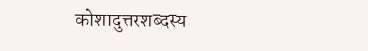कोशादुत्तरशब्दस्य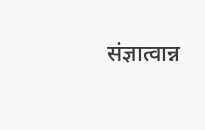संज्ञात्वान्न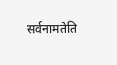सर्वनामतेति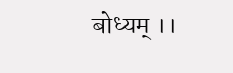बोध्यम् ।।